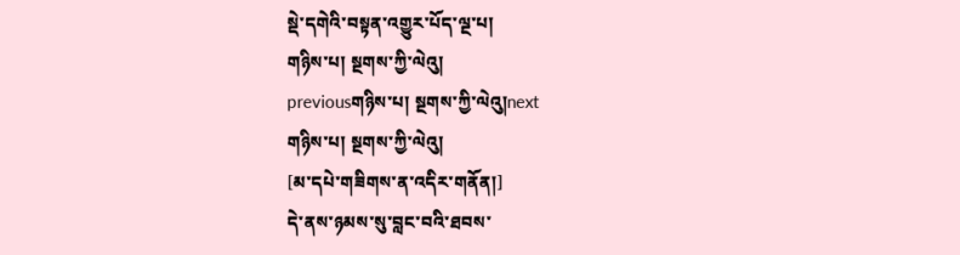སྡེ་དགེའི་བསྟན་འགྱུར་པོད་ལྔ་པ།
གཉིས་པ། སྔགས་ཀྱི་ལེའུ།
previousགཉིས་པ། སྔགས་ཀྱི་ལེའུ།next
གཉིས་པ། སྔགས་ཀྱི་ལེའུ།
[མ་དཔེ་གཟིགས་ན་འདིར་གནོན།]
དེ་ནས་ཉམས་སུ་བླང་བའི་ཐབས་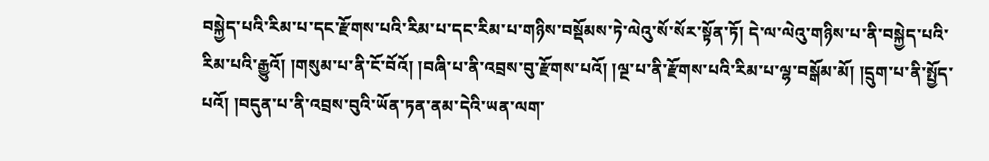བསྐྱེད་པའི་རིམ་པ་དང་རྫོགས་པའི་རིམ་པ་དང་རིམ་པ་གཉིས་བསྡོམས་ཏེ་ལེའུ་སོ་སོར་སྟོན་ཏོ། དེ་ལ་ལེའུ་གཉིས་པ་ནི་བསྐྱེད་པའི་རིམ་པའི་རྒྱུའོ། །གསུམ་པ་ནི་ངོ་བོའོ། །བཞི་པ་ནི་འབྲས་བུ་རྫོགས་པའོ། །ལྔ་པ་ནི་རྫོགས་པའི་རིམ་པ་ལྷ་བསྒོམ་མོ། །དྲུག་པ་ནི་སྤྱོད་པའོ། །བདུན་པ་ནི་འབྲས་བུའི་ཡོན་ཏན་ནམ་དེའི་ཡན་ལག་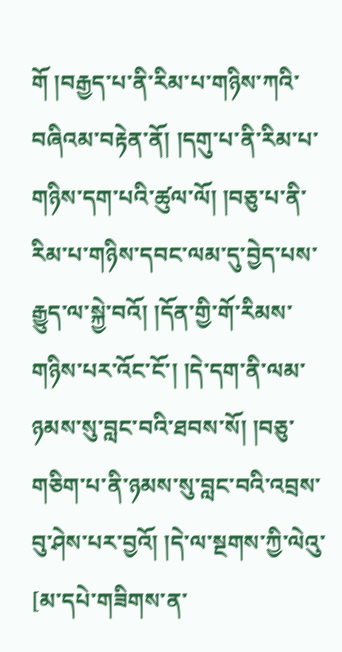གོ །བརྒྱད་པ་ནི་རིམ་པ་གཉིས་ཀའི་བཞིའམ་བརྟེན་ནོ། །དགུ་པ་ནི་རིམ་པ་གཉིས་དག་པའི་ཚུལ་ལོ། །བཅུ་པ་ནི་རིམ་པ་གཉིས་དབང་ལམ་དུ་བྱེད་པས་རྒྱུད་ལ་སྐྱེ་བའོ། །དོན་གྱི་གོ་རིམས་གཉིས་པར་འོང་ངོ་། །དེ་དག་ནི་ལམ་ཉམས་སུ་བླང་བའི་ཐབས་སོ། །བཅུ་གཅིག་པ་ནི་ཉམས་སུ་བླང་བའི་འབྲས་བུ་ཤེས་པར་བྱའོ། །དེ་ལ་སྔགས་ཀྱི་ལེའུ་
[མ་དཔེ་གཟིགས་ན་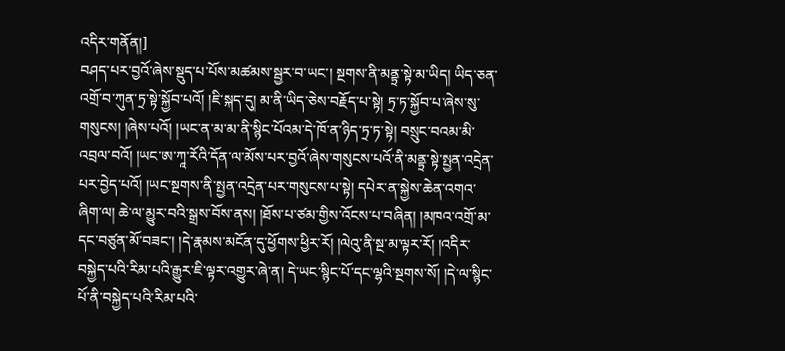འདིར་གནོན།]
བཤད་པར་བྱའོ་ཞེས་སྡུད་པ་པོས་མཚམས་སྦྱར་བ་ཡང་། སྔགས་ནི་མནྟྲ་སྟེ་མ་ཡིད། ཡིད་ཅན་འགྲོ་བ་ཀུན་ཏྲ་སྟེ་སྐྱོབ་པའོ། །ཇི་སྐད་དུ། མ་ནི་ཡིད་ཅེས་བརྗོད་པ་སྟེ། ཏྲ་ཏ་སྐྱོབ་པ་ཞེས་སུ་གསུངས། །ཞེས་པའོ། །ཡང་ན་མ་མ་ནི་སྙིང་པོའམ་དེ་ཁོ་ན་ཉིད་ཏྲ་ཏ་སྟེ། བསྲུང་བའམ་མི་འབྲལ་བའོ། །ཡང་ཨ་ཀཱ་རོའི་དོན་ལ་མོས་པར་བྱའོ་ཞེས་གསུངས་པའོ་ནི་མནྟྲ་སྟེ་སྤྱན་འདྲེན་པར་བྱེད་པའོ། །ཡང་སྔགས་ནི་སྤྱན་འདྲེན་པར་གསུངས་པ་སྟེ། དཔེར་ན་སྐྱེས་ཆེན་འགའ་ཞིག་ལ། ཆེ་ལ་མྱུར་བའི་སྒྲས་བོས་ནས། །ཐོས་པ་ཙམ་གྱིས་འོངས་པ་བཞིན། །མཁའ་འགྲོ་མ་དང་བཙུན་མོ་བཟང་། །དེ་རྣམས་མངོན་དུ་ཕྱོགས་ཕྱིར་རོ། །ལེའུ་ནི་སྔ་མ་ལྟར་རོ། །འདིར་བསྐྱེད་པའི་རིམ་པའི་རྒྱུར་ཇི་ལྟར་འགྱུར་ཞེ་ན། དེ་ཡང་སྙིང་པོ་དང་ལྷའི་སྔགས་སོ། །དེ་ལ་སྙིང་པོ་ནི་བསྐྱེད་པའི་རིམ་པའི་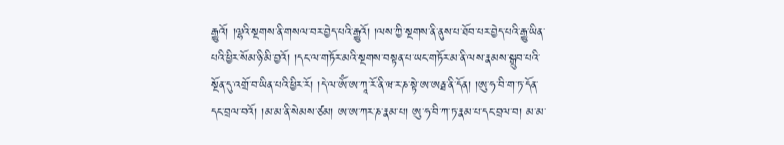རྒྱུའོ། །ལྷའི་སྔགས་ནི་གསལ་བར་བྱེད་པའི་རྒྱུའོ། །ལས་ཀྱི་སྔགས་ནི་ནུས་པ་ཐོབ་པར་བྱེད་པའི་རྒྱུ་ཡིན་པའི་ཕྱིར་སོམ་ཉི་མི་བྱའོ། །དང་ལ་གཏོར་མའི་སྔགས་བསྟན་པ་ཡང་གཏོར་མ་ནི་ལས་རྣམས་སྒྲུབ་པའི་སྔོན་དུ་འགྲོ་བ་ཡིན་པའི་ཕྱིར་རོ། །དེ་ལ་ཨོཾ་ཨ་ཀཱ་རོ་ནི་ཝ་ར་ཎ་སྟེ་ཨ་ཨརྠ་ནི་དོན། །ཨུ་ཧ་བི་ག་ཏ་དོན་དང་བྲལ་བའོ། །མ་མ་ནི་སེམས་ཙམ། ཨ་ཨ་ཀར་ཎ་རྣམ་པ། ཨུ་ཧ་བི་ཀ་ཏ་རྣམ་པ་དང་བྲལ་བ། མ་མ་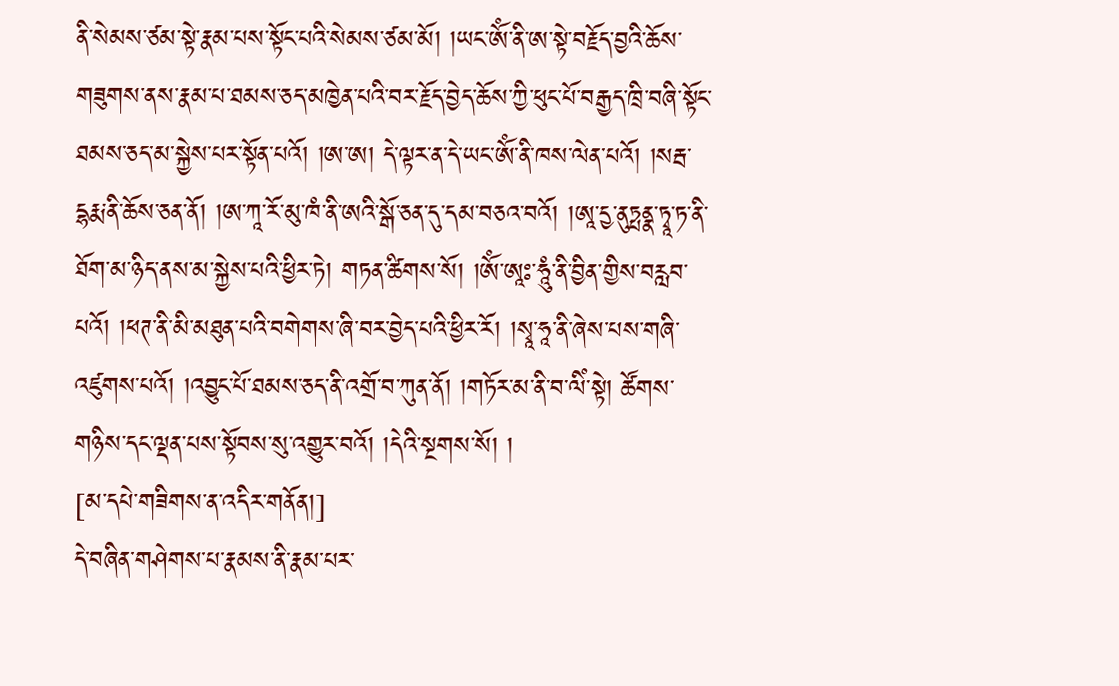ནི་སེམས་ཙམ་སྟེ་རྣམ་པས་སྟོང་པའི་སེམས་ཙམ་མོ། །ཡང་ཨོཾ་ནི་ཨ་སྟེ་བརྗོད་བྱའི་ཆོས་གཟུགས་ནས་རྣམ་པ་ཐམས་ཅད་མཁྱེན་པའི་བར་རྗོད་བྱེད་ཆོས་ཀྱི་ཕུང་པོ་བརྒྱད་ཁྲི་བཞི་སྟོང་ཐམས་ཅད་མ་སྐྱེས་པར་སྟོན་པའོ། །ཨ་ཨ། དེ་ལྟར་ན་དེ་ཡང་ཨོཾ་ནི་ཁས་ལེན་པའོ། །སརྦ་དྷརྨ་ནི་ཆོས་ཅན་ནོ། །ཨ་ཀཱ་རོ་མུ་ཁཾ་ནི་ཨའི་སྒོ་ཅན་དུ་དམ་བཅའ་བའོ། །ཨཱ་དྱ་ནུཏྤནྣ་ཏྭཱ་ཏ་ནི་ཐོག་མ་ཉིད་ནས་མ་སྐྱེས་པའི་ཕྱིར་ཏེ། གཏན་ཚིགས་སོ། །ཨོཾ་ཨཱཿ་ཧཱུཾ་ནི་བྱིན་གྱིས་བརླབ་པའོ། །ཕཊ་ནི་མི་མཐུན་པའི་བགེགས་ཞི་བར་བྱེད་པའི་ཕྱིར་རོ། །སྭཱ་ཧཱ་ནི་ཞེས་པས་གཞི་འཛུགས་པའོ། །འབྱུང་པོ་ཐམས་ཅད་ནི་འགྲོ་བ་ཀུན་ནོ། །གཏོར་མ་ནི་བ་ལིཾ་སྟེ། ཚོགས་གཉིས་དང་ལྡན་པས་སྟོབས་སུ་འགྱུར་བའོ། །དེའི་སྔགས་སོ། །
[མ་དཔེ་གཟིགས་ན་འདིར་གནོན།]
དེ་བཞིན་གཤེགས་པ་རྣམས་ནི་རྣམ་པར་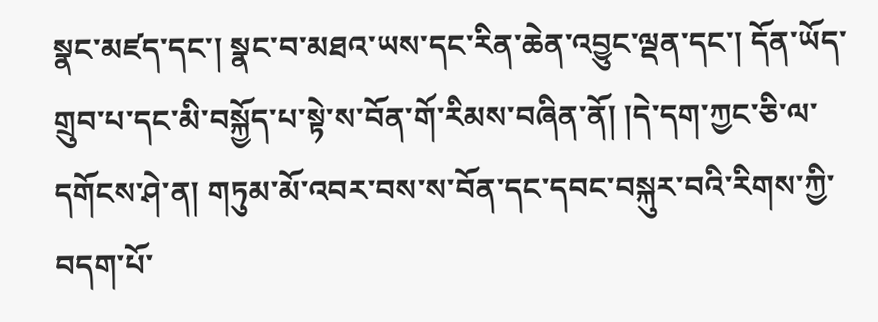སྣང་མཛད་དང་། སྣང་བ་མཐའ་ཡས་དང་རིན་ཆེན་འབྱུང་ལྡན་དང་། དོན་ཡོད་གྲུབ་པ་དང་མི་བསྐྱོད་པ་སྟེ་ས་བོན་གོ་རིམས་བཞིན་ནོ། །དེ་དག་ཀྱང་ཅི་ལ་དགོངས་ཤེ་ན། གཏུམ་མོ་འབར་བས་ས་བོན་དང་དབང་བསྐུར་བའི་རིགས་ཀྱི་བདག་པོ་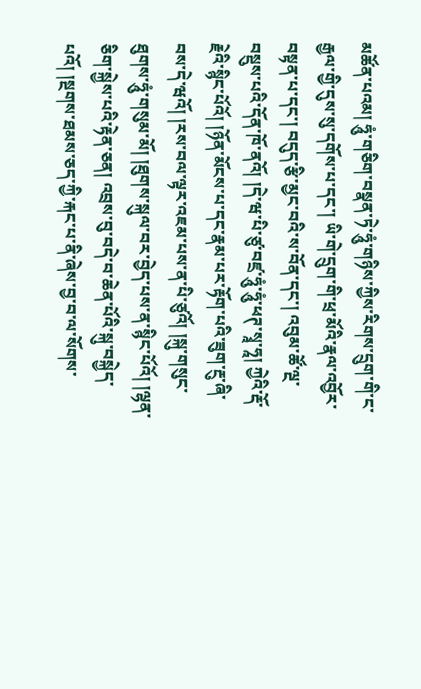མཚོན་པའམ། ཧཱུཾ་གཅིག་བསྣན་ཏེ་ཧཱུཾ་གཉིས་ཀྱིས་རིགས་དྲུག་གི་ང་རྒྱལ་གྱི་དུས་སུ་དགོས་པ་དང་། ཡི་གེ་དྲུག་གི་ཕྲ་མོའི་རྣལ་འབྱོར་བསྟན་པ་དང་། བདུད་རྩི་མྱང་བའི་ས་བོན་དང་། འབུམ་ཚོ་ལྔ་བསྡུས་པའི་དོན་ཁོ་ནའོ། །དེ་ཝ་པི་ཙུ་བཛྲ་ཧཱུཾ་ཧཱུཾ་ཕཊ་སྭཱ་ཧཱ། ཀྱེའི་རྡོ་རྗེའི་སྙིང་པོའོ། །ཉོན་མོངས་པ་དང་རྣམ་པར་རྟོག་པའི་ཟུག་རྔུ་ཞི་བས་དེ་ཝའོ། །རས་བལ་ལྟར་འཇམ་པས་ན་པི་ཙུའོ། །སྐུ་གསུང་ཐུགས་ཧཱུཾ་གསུམ་མོ། །ཐུགས་སྐུལ་བར་བྱེད་པས་ན་སྙིང་པོའོ། །ལྷན་ཅིག་སྐྱེས་པའི་རྟེན་ཅན། འབྲས་བུ་བདེ་བ་ཆེན་པོའི་སྐུ་བསྐྱེད་པའོ། །སྔགས་ཐམས་ཅད་ཀྱི་རྐང་པ་ནི་ཞེས་བྱ་བ་ལ་སོགས་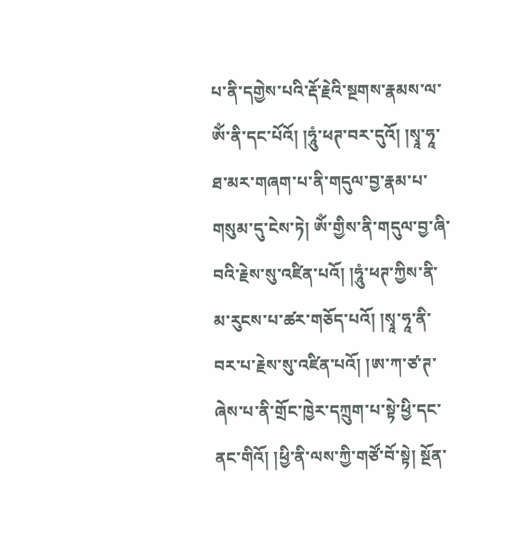པ་ནི་དགྱེས་པའི་རྡོ་རྗེའི་སྔགས་རྣམས་ལ་ཨོཾ་ནི་དང་པོའོ། །ཧཱུཾ་ཕཊ་བར་དུའོ། །སྭཱ་ཧཱ་ཐ་མར་གཞག་པ་ནི་གདུལ་བྱ་རྣམ་པ་གསུམ་དུ་ངེས་ཏེ། ཨོཾ་གྱིས་ནི་གདུལ་བྱ་ཞི་བའི་རྗེས་སུ་འཛིན་པའོ། །ཧཱུཾ་ཕཊ་ཀྱིས་ནི་མ་རུངས་པ་ཚར་གཅོད་པའོ། །སྭཱ་ཧཱ་ནི་བར་པ་རྗེས་སུ་འཛིན་པའོ། །ཨ་ཀ་ཙ་ཊ་ཞེས་པ་ནི་གྲོང་ཁྱེར་དཀྲུག་པ་སྟེ་ཕྱི་དང་ནང་གིའོ། །ཕྱི་ནི་ལས་ཀྱི་གཙོ་བོ་སྟེ། སྔོན་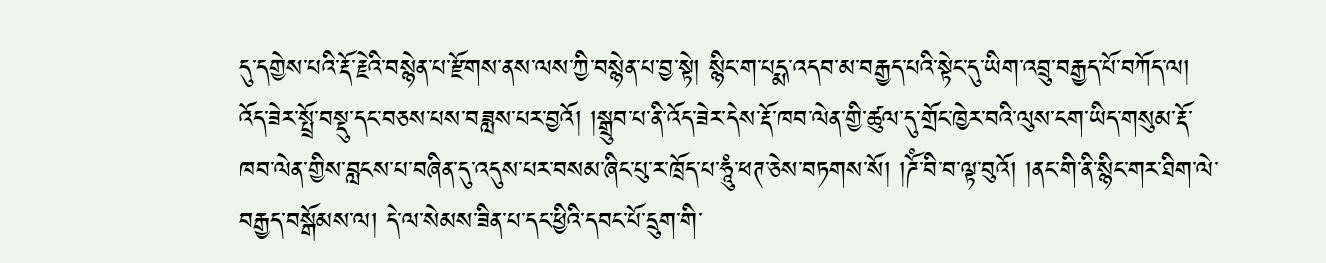དུ་དགྱེས་པའི་རྡོ་རྗེའི་བསྙེན་པ་རྫོགས་ནས་ལས་ཀྱི་བསྙེན་པ་བྱ་སྟེ། སྙིང་ག་པདྨ་འདབ་མ་བརྒྱད་པའི་སྟེང་དུ་ཡིག་འབྲུ་བརྒྱད་པོ་བཀོད་ལ། འོད་ཟེར་སྤྲོ་བསྡུ་དང་བཅས་པས་བཟླས་པར་བྱའོ། །སྒྲུབ་པ་ནི་འོད་ཟེར་དེས་རྡོ་ཁབ་ལེན་གྱི་ཚུལ་དུ་གྲོང་ཁྱེར་བའི་ལུས་ངག་ཡིད་གསུམ་རྡོ་ཁབ་ལེན་གྱིས་བླངས་པ་བཞིན་དུ་འདུས་པར་བསམ་ཞིང་པུ་ར་ཁྲོད་པ་ཧཱུཾ་ཕཊ་ཅེས་བཏགས་སོ། །ཌོཾ་བི་བ་ལྟ་བུའོ། །ནང་གི་ནི་སྙིང་གར་ཐིག་ལེ་བརྒྱད་བསྒོམས་ལ། དེ་ལ་སེམས་ཟིན་པ་དང་ཕྱིའི་དབང་པོ་དྲུག་གི་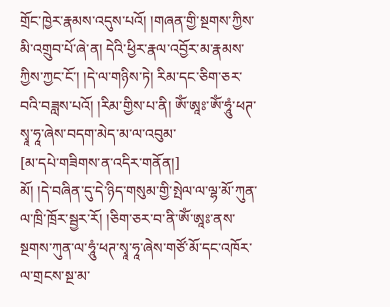གྲོང་ཁྱེར་རྣམས་འདུས་པའོ། །གཞན་གྱི་སྔགས་ཀྱིས་མི་འགྲུབ་པོ་ཞེ་ན། དེའི་ཕྱིར་རྣལ་འབྱོར་མ་རྣམས་ཀྱིས་ཀྱང་ངོ་། །དེ་ལ་གཉིས་ཏེ། རིམ་དང་ཅིག་ཅར་བའི་བཟླས་པའོ། །རིམ་གྱིས་པ་ནི། ཨོཾ་ཨཱཿ་ཨོཾ་ཧཱུཾ་ཕཊ་སྭཱ་ཧཱ་ཞེས་བདག་མེད་མ་ལ་འབུམ་
[མ་དཔེ་གཟིགས་ན་འདིར་གནོན།]
མོ། །དེ་བཞིན་དུ་དེ་ཉིད་གསུམ་གྱི་སྤེལ་ལ་ལྷ་མོ་ཀུན་ལ་ཁྲི་ཁྲོར་སྦྱར་རོ། །ཅིག་ཅར་བ་ནི་ཨོཾ་ཨཱཿ་ནས་སྔགས་ཀུན་ལ་ཧཱུཾ་ཕཊ་སྭཱ་ཧཱ་ཞེས་གཙོ་མོ་དང་འཁོར་ལ་གྲངས་སྔ་མ་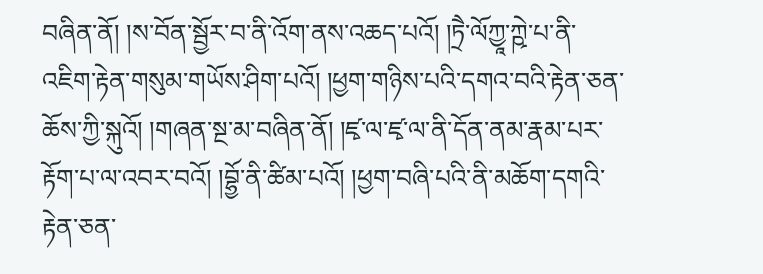བཞིན་ནོ། །ས་བོན་སྦྱོར་བ་ནི་འོག་ནས་འཆད་པའོ། །ཏྲཻ་ལོཀྱཱ་ཀྵེ་པ་ནི་འཇིག་རྟེན་གསུམ་གཡོས་ཤིག་པའོ། །ཕྱག་གཉིས་པའི་དགའ་བའི་རྟེན་ཅན་ཆོས་ཀྱི་སྐུའོ། །གཞན་སྔ་མ་བཞིན་ནོ། །ཛྭ་ལ་ཛྭ་ལ་ནི་དོན་ནམ་རྣམ་པར་རྟོག་པ་ལ་འབར་བའོ། །བྷྱོ་ནི་ཚིམ་པའོ། །ཕྱག་བཞི་པའི་ནི་མཆོག་དགའི་རྟེན་ཅན་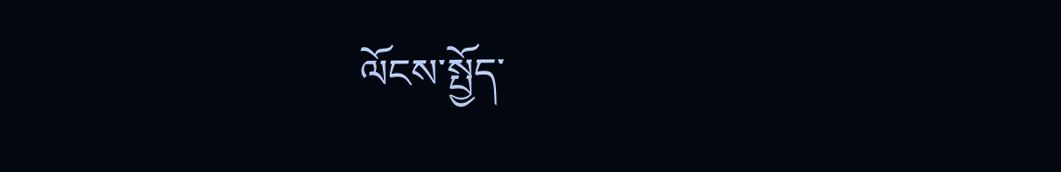ལོངས་སྤྱོད་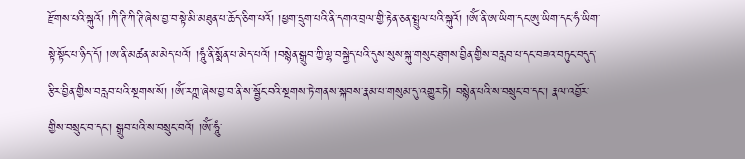རྫོགས་པའི་སྐུའོ། །ཀི་ཊི་ཀི་ཊི་ཞེས་བྱ་བ་སྟེ་མི་མཐུན་པ་ཆོད་ཅིག་པའོ། །ཕྱག་དྲུག་པའི་ནི་དགའ་བྲལ་གྱི་རྟེན་ཅན་སྤྲུལ་པའི་སྐུའོ། །ཨོཾ་ནི་ཨ་ཡིག་དང་ཨུ་ཡིག་དང་ཧཾ་ཡིག་སྟེ་སྟོང་པ་ཉིད་དོ། །ཨ་ནི་མཚན་མ་མེད་པའོ། །ཧཱུཾ་ནི་སྨོན་པ་མེད་པའོ། །བསྙེན་སྒྲུབ་ཀྱི་ལྷ་བསྐྱེད་པའི་དུས་སུས་སྐུ་གསུང་ཐུགས་བྱིན་གྱིས་བརླབ་པ་དང་བཟའ་བཏུང་བདུད་རྩིར་བྱིན་གྱིས་བརླབ་པའི་སྔགས་སོ། །ཨོཾ་རཀྵ་ཞེས་བྱ་བ་ནི་ས་སྦྱོང་བའི་སྔགས་ཏེ་གནས་སྐབས་རྣམ་པ་གསུམ་དུ་འགྱུར་ཏེ། བསྙེན་པའི་ས་བསྲུང་བ་དང་། རྣལ་འབྱོར་གྱིས་བསྲུང་བ་དང་། སྒྲུབ་པའི་ས་བསྲུང་བའོ། །ཨོཾ་ཧཱུཾ་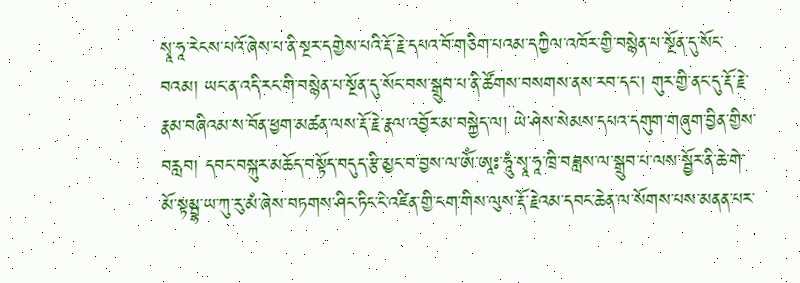སྭཱ་ཧཱ་རེངས་པའོ་ཞེས་པ་ནི་སྔར་དགྱེས་པའི་རྡོ་རྗེ་དཔའ་བོ་གཅིག་པའམ་དཀྱིལ་འཁོར་གྱི་བསྙེན་པ་སྔོན་དུ་སོང་བའམ། ཡང་ན་འདི་རང་གི་བསྙེན་པ་སྔོན་དུ་སོང་བས་སྒྲུབ་པ་ནི་ཚོགས་བསགས་ནས་རབ་དང་། གུར་གྱི་ནང་དུ་རྡོ་རྗེ་རྣམ་བཞིའམ་ས་བོན་ཕྱག་མཚན་ལས་རྡོ་རྗེ་རྣལ་འབྱོར་མ་བསྐྱེད་ལ། ཡེ་ཤེས་སེམས་དཔའ་དགུག་གཞུག་བྱིན་གྱིས་བརླབ། དབང་བསྐུར་མཆོད་བསྟོད་བདུད་རྩི་མྱང་བ་བྱས་ལ་ཨོཾ་ཨཱཿ་ཧཱུཾ་སྭཱ་ཧཱ་ཁྲི་བཟླས་ལ་སྒྲུབ་པ་ལས་སྦྱོར་ནི་ཆེ་གེ་མོ་སྟམྦྷ་ཡ་ཀུ་རུ་མཾ་ཞེས་བཏགས་ཤིང་ཏིང་ངེ་འཛིན་གྱི་ངག་གིས་ལུས་རྡོ་རྗེའམ་དབང་ཆེན་ལ་སོགས་པས་མནན་པར་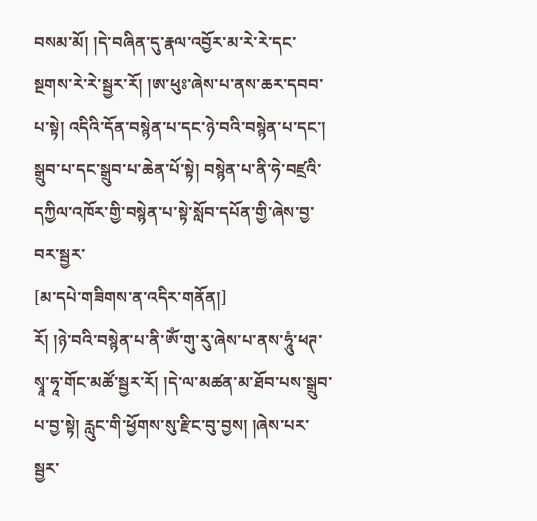བསམ་མོ། །དེ་བཞིན་དུ་རྣལ་འབྱོར་མ་རེ་རེ་དང་སྔགས་རེ་རེ་སྦྱར་རོ། །ཨ་ཕུཿ་ཞེས་པ་ནས་ཆར་དབབ་པ་སྟེ། འདིའི་དོན་བསྙེན་པ་དང་ཉེ་བའི་བསྙེན་པ་དང་། སྒྲུབ་པ་དང་སྒྲུབ་པ་ཆེན་པོ་སྟེ། བསྙེན་པ་ནི་ཧེ་བཛྲའི་དཀྱིལ་འཁོར་གྱི་བསྙེན་པ་སྟེ་སློབ་དཔོན་གྱི་ཞེས་བྱ་བར་སྦྱར་
[མ་དཔེ་གཟིགས་ན་འདིར་གནོན།]
རོ། །ཉེ་བའི་བསྙེན་པ་ནི་ཨོཾ་གུ་རུ་ཞེས་པ་ནས་ཧཱུཾ་ཕཊ་སྭཱ་ཧཱ་གོང་མཚོ་སྦྱར་རོ། །དེ་ལ་མཚན་མ་ཐོབ་པས་སྒྲུབ་པ་བྱ་སྟེ། རླུང་གི་ཕྱོགས་སུ་རྫིང་བུ་བྱས། །ཞེས་པར་སྦྱར་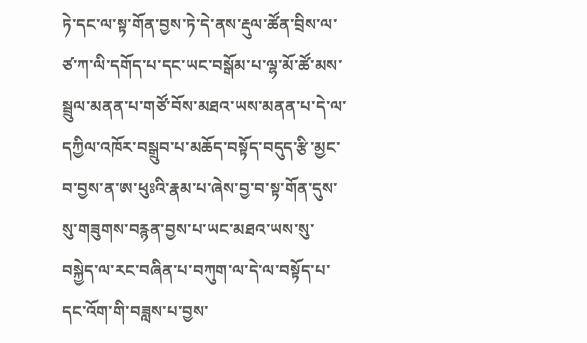ཏེ་དང་ལ་སྟ་གོན་བྱས་ཏེ་དེ་ནས་རྡུལ་ཚོན་བྲིས་ལ་ཙ་ཀ་ལི་དགོད་པ་དང་ཡང་བསྒོམ་པ་ལྷ་མོ་ཚོ་མས་སྦྲུལ་མནན་པ་གཙོ་བོས་མཐའ་ཡས་མནན་པ་དེ་ལ་དཀྱིལ་འཁོར་བསྒྲུབ་པ་མཆོད་བསྟོད་བདུད་རྩི་མྱང་བ་བྱས་ན་ཨ་ཕུཿའི་རྣམ་པ་ཞེས་བྱ་བ་སྟ་གོན་དུས་སུ་གཟུགས་བརྙན་བྱས་པ་ཡང་མཐའ་ཡས་སུ་བསྐྱེད་ལ་རང་བཞིན་པ་བཀུག་ལ་དེ་ལ་བསྟོད་པ་དང་འོག་གི་བཟླས་པ་བྱས་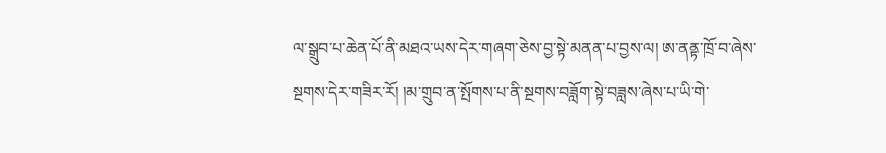ལ་སྒྲུབ་པ་ཆེན་པོ་ནི་མཐའ་ཡས་དེར་གཞག་ཅེས་བྱ་སྟེ་མནན་པ་བྱས་ལ། ཨ་ནནྟ་ཁྲོ་བ་ཞེས་སྔགས་དེར་གཟིར་རོ། །མ་གྲུབ་ན་སྤོགས་པ་ནི་སྔགས་བཟློག་སྟེ་བཟླས་ཞེས་པ་ཡི་གེ་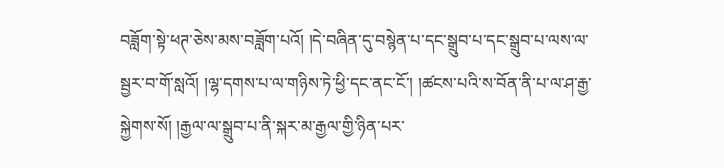བཟློག་སྟེ་ཕཊ་ཅེས་མས་བཟློག་པའོ། །དེ་བཞིན་དུ་བསྙེན་པ་དང་སྒྲུབ་པ་དང་སྒྲུབ་པ་ལས་ལ་སྦྱར་བ་གོ་སླའོ། །ལྷ་དགས་པ་ལ་གཉིས་ཏེ་ཕྱི་དང་ནང་ངོ་། །ཚངས་པའི་ས་བོན་ནི་པ་ལ་ཤ་རྒྱ་སྐྱེགས་སོ། །རྒྱལ་ལ་སྒྲུབ་པ་ནི་སྐར་མ་རྒྱལ་གྱི་ཉིན་པར་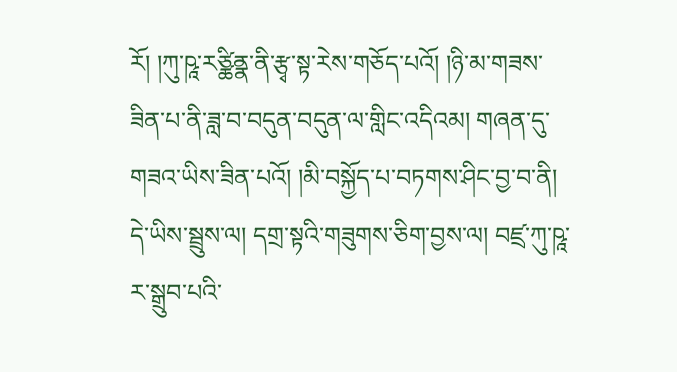རོ། །ཀུ་ཥཱ་རཙྪིནྣ་ནི་རྩྭ་སྟ་རེས་གཅོད་པའོ། །ཉི་མ་གཟས་ཟིན་པ་ནི་ཟླ་བ་བདུན་བདུན་ལ་གླིང་འདིའམ། གཞན་དུ་གཟའ་ཡིས་ཟིན་པའོ། །མི་བསྐྱོད་པ་བཏགས་ཤིང་བྱ་བ་ནི། དེ་ཡིས་སྦྲུས་ལ། དགྲ་སྟའི་གཟུགས་ཅིག་བྱས་ལ། བཛྲ་ཀུ་ཥཱ་ར་སྒྲུབ་པའི་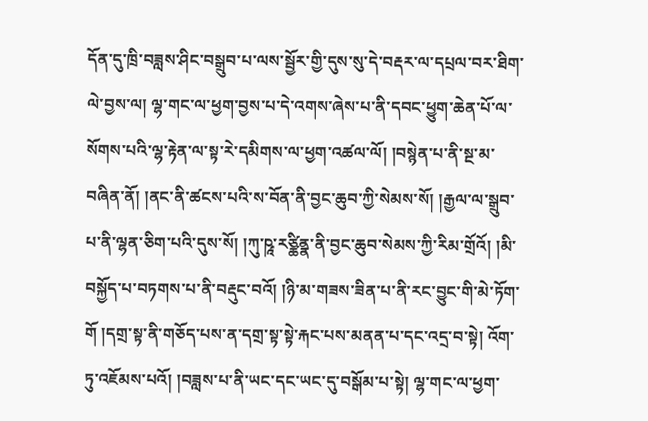དོན་དུ་ཁྲི་བཟླས་ཤིང་བསྒྲུབ་པ་ལས་སྦྱོར་གྱི་དུས་སུ་དེ་བརྡར་ལ་དཔྲལ་བར་ཐིག་ལེ་བྱས་ལ། ལྷ་གང་ལ་ཕྱག་བྱས་པ་དེ་འགས་ཞེས་པ་ནི་དབང་ཕྱུག་ཆེན་པོ་ལ་སོགས་པའི་ལྷ་རྟེན་ལ་སྟ་རེ་དམིགས་ལ་ཕྱག་འཚལ་ལོ། །བསྙེན་པ་ནི་སྔ་མ་བཞིན་ནོ། །ནང་ནི་ཚངས་པའི་ས་བོན་ནི་བྱང་ཆུབ་ཀྱི་སེམས་སོ། །རྒྱལ་ལ་སྒྲུབ་པ་ནི་ལྷན་ཅིག་པའི་དུས་སོ། །ཀུ་ཥཱ་རཙྪིནྣ་ནི་བྱང་ཆུབ་སེམས་ཀྱི་རིམ་གྲོའོ། །མི་བསྐྱོད་པ་བཏགས་པ་ནི་བརྡུང་བའོ། །ཉི་མ་གཟས་ཟིན་པ་ནི་རང་བྱུང་གི་མེ་ཏོག་གོ །དགྲ་སྟ་ནི་གཅོད་པས་ན་དགྲ་སྟ་སྟེ་རྐང་པས་མནན་པ་དང་འདྲ་བ་སྟེ། འོག་ཏུ་འཇོམས་པའོ། །བཟླས་པ་ནི་ཡང་དང་ཡང་དུ་བསྒོམ་པ་སྟེ། ལྷ་གང་ལ་ཕྱག་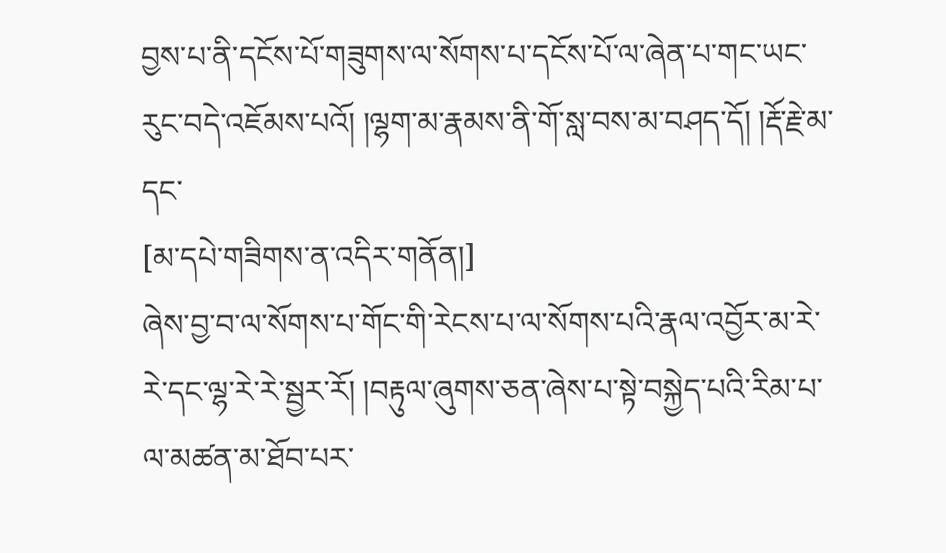བྱས་པ་ནི་དངོས་པོ་གཟུགས་ལ་སོགས་པ་དངོས་པོ་ལ་ཞེན་པ་གང་ཡང་རུང་བདེ་འཇོམས་པའོ། །ལྷག་མ་རྣམས་ནི་གོ་སླ་བས་མ་བཤད་དོ། །རྡོ་རྗེ་མ་དང་
[མ་དཔེ་གཟིགས་ན་འདིར་གནོན།]
ཞེས་བྱ་བ་ལ་སོགས་པ་གོང་གི་རེངས་པ་ལ་སོགས་པའི་རྣལ་འབྱོར་མ་རེ་རེ་དང་ལྷ་རེ་རེ་སྦྱར་རོ། །བརྟུལ་ཞུགས་ཅན་ཞེས་པ་སྟེ་བསྐྱེད་པའི་རིམ་པ་ལ་མཚན་མ་ཐོབ་པར་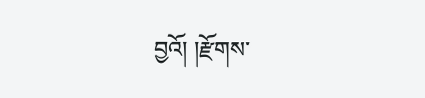བྱའོ། །རྫོགས་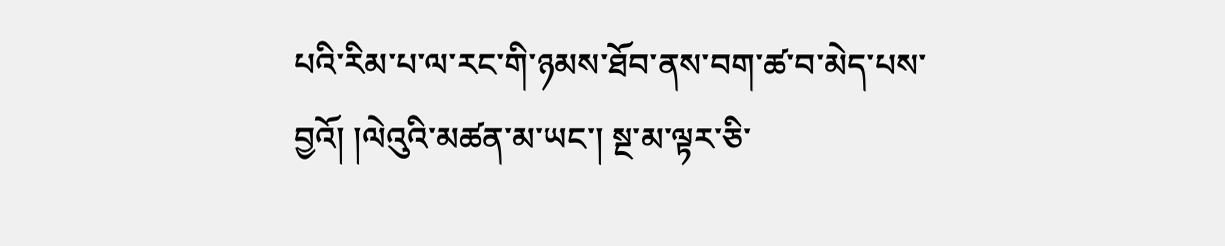པའི་རིམ་པ་ལ་རང་གི་ཉམས་ཐོབ་ནས་བག་ཚ་བ་མེད་པས་བྱའོ། །ལེའུའི་མཚན་མ་ཡང་། སྔ་མ་ལྟར་ཅི་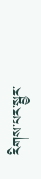རིགས་པར་སྦྱར་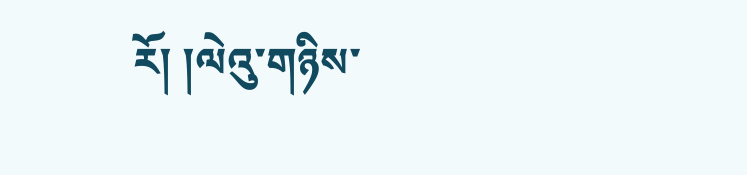རོ། །ལེའུ་གཉིས་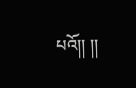པའོ།། །།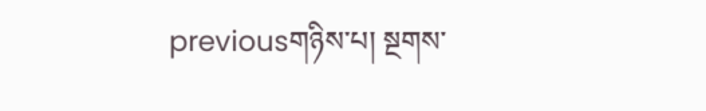previousགཉིས་པ། སྔགས་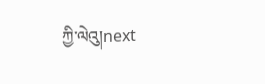ཀྱི་ལེའུ།next